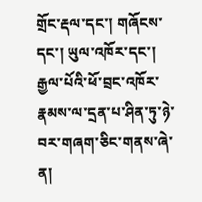གྲོང་རྡལ་དང་། གཞོངས་དང་། ཡུལ་འཁོར་དང་། རྒྱལ་པོའི་ཕོ་བྲང་འཁོར་རྣམས་ལ་དྲན་པ་ཤིན་ཏུ་ཉེ་བར་གཞག་ཅིང་གནས་ཞེ་ན།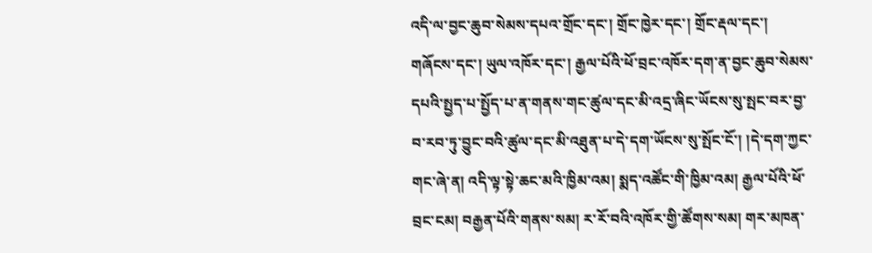འདི་ལ་བྱང་ཆུབ་སེམས་དཔའ་གྲོང་དང་། གྲོང་ཁྱེར་དང་། གྲོང་རྡལ་དང་། གཞོངས་དང་། ཡུལ་འཁོར་དང་། རྒྱལ་པོའི་ཕོ་བྲང་འཁོར་དག་ན་བྱང་ཆུབ་སེམས་དཔའི་སྤྱད་པ་སྤྱོད་པ་ན་གནས་གང་ཚུལ་དང་མི་འདྲ་ཞིང་ཡོངས་སུ་སྤང་བར་བྱ་བ་རབ་ཏུ་བྱུང་བའི་ཚུལ་དང་མི་འཐུན་པ་དེ་དག་ཡོངས་སུ་སྤོང་ངོ་། །དེ་དག་ཀྱང་གང་ཞེ་ན། འདི་ལྟ་སྟེ་ཆང་མའི་ཁྱིམ་འམ། སྨད་འཚོང་གི་ཁྱིམ་འམ། རྒྱལ་པོའི་ཕོ་བྲང་ངམ། བརྒྱན་པོའི་གནས་སམ། ར་རོ་བའི་འཁོར་གྱི་ཚོགས་སམ། གར་མཁན་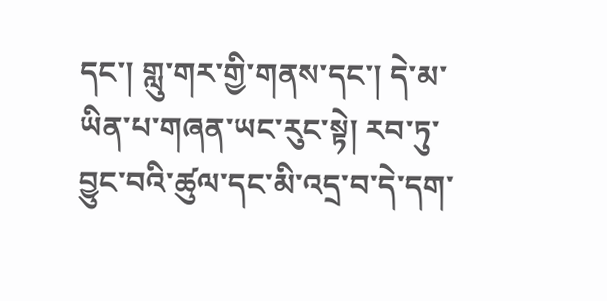དང་། གླུ་གར་གྱི་གནས་དང་། དེ་མ་ཡིན་པ་གཞན་ཡང་རུང་སྟེ། རབ་ཏུ་བྱུང་བའི་ཚུལ་དང་མི་འདྲ་བ་དེ་དག་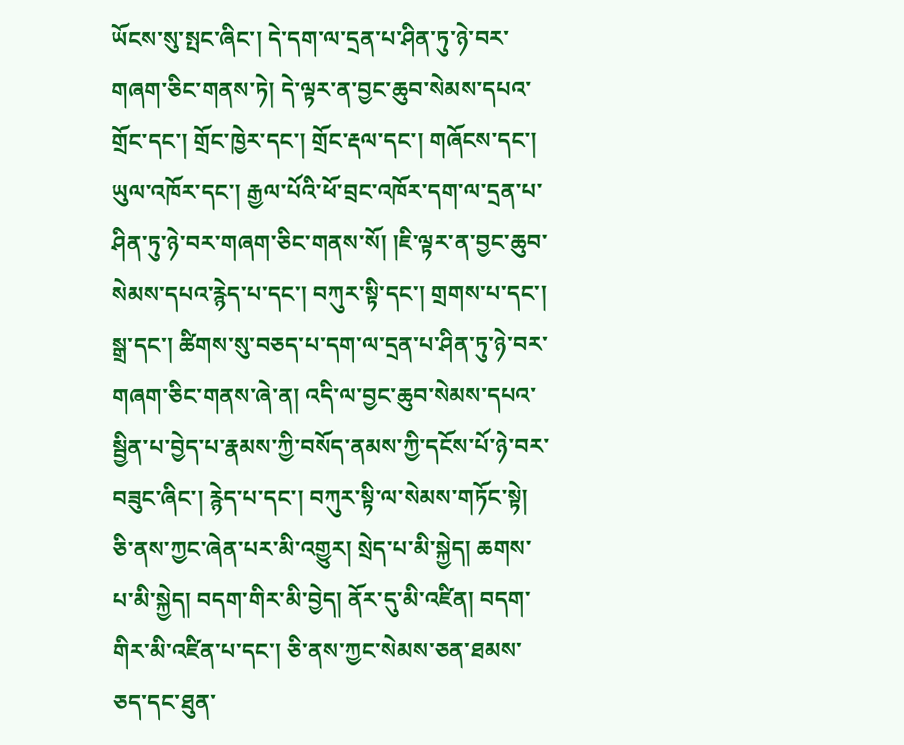ཡོངས་སུ་སྤང་ཞིང་། དེ་དག་ལ་དྲན་པ་ཤིན་ཏུ་ཉེ་བར་གཞག་ཅིང་གནས་ཏེ། དེ་ལྟར་ན་བྱང་ཆུབ་སེམས་དཔའ་གྲོང་དང་། གྲོང་ཁྱེར་དང་། གྲོང་རྡལ་དང་། གཞོངས་དང་། ཡུལ་འཁོར་དང་། རྒྱལ་པོའི་ཕོ་བྲང་འཁོར་དག་ལ་དྲན་པ་ཤིན་ཏུ་ཉེ་བར་གཞག་ཅིང་གནས་སོ། །ཇི་ལྟར་ན་བྱང་ཆུབ་སེམས་དཔའ་རྙེད་པ་དང་། བཀུར་སྟི་དང་། གྲགས་པ་དང་། སྒྲ་དང་། ཚིགས་སུ་བཅད་པ་དག་ལ་དྲན་པ་ཤིན་ཏུ་ཉེ་བར་གཞག་ཅིང་གནས་ཞེ་ན། འདི་ལ་བྱང་ཆུབ་སེམས་དཔའ་སྦྱིན་པ་བྱེད་པ་རྣམས་ཀྱི་བསོད་ནམས་ཀྱི་དངོས་པོ་ཉེ་བར་བཟུང་ཞིང་། རྙེད་པ་དང་། བཀུར་སྟི་ལ་སེམས་གཏོང་སྟེ། ཅི་ནས་ཀྱང་ཞེན་པར་མི་འགྱུར། སྲེད་པ་མི་སྐྱེད། ཆགས་པ་མི་སྐྱེད། བདག་གིར་མི་བྱེད། ནོར་དུ་མི་འཛིན། བདག་གིར་མི་འཛིན་པ་དང་། ཅི་ནས་ཀྱང་སེམས་ཅན་ཐམས་ཅད་དང་ཐུན་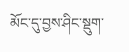མོང་དུ་བྱས་ཤིང་སྡུག་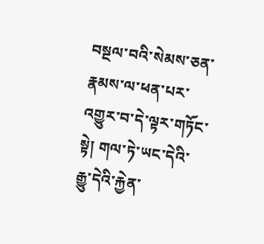བསྔལ་བའི་སེམས་ཅན་རྣམས་ལ་ཕན་པར་འགྱུར་བ་དེ་ལྟར་གཏོང་སྟེ། གལ་ཏེ་ཡང་དེའི་རྒྱུ་དེའི་རྐྱེན་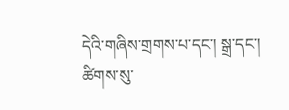དེའི་གཞིས་གྲགས་པ་དང་། སྒྲ་དང་། ཚིགས་སུ་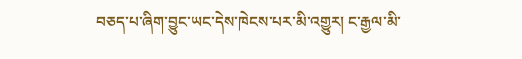བཅད་པ་ཞིག་བྱུང་ཡང་དེས་ཁེངས་པར་མི་འགྱུར། ང་རྒྱལ་མི་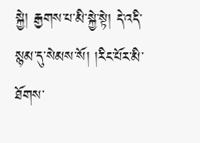སྐྱེ། རྒྱགས་པ་མི་སྐྱེ་སྟེ། དེ་འདི་སྙམ་དུ་སེམས་སོ། །རིང་པོར་མི་ཐོགས་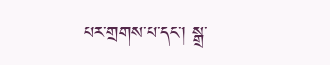པར་གྲགས་པ་དང་། སྒྲ་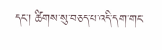དང་། ཚིགས་སུ་བཅད་པ་འདི་དག་གང་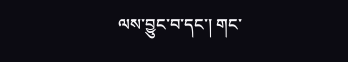ལས་བྱུང་བ་དང་། གང་